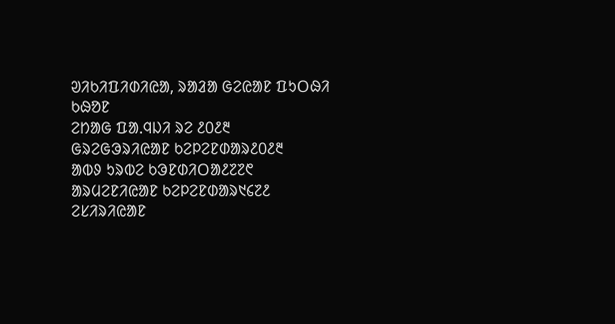ᱣᱤᱠᱤᱯᱤᱰᱤᱭᱟ, ᱨᱟᱲᱟ ᱜᱮᱭᱟᱱ ᱯᱩᱛᱷᱤ ᱠᱷᱚᱱ
ᱮᱴᱟᱜ ᱯᱟᱹᱧᱡᱤ ᱨᱮ ᱒᱐᱒᱓
ᱜᱨᱮᱜᱳᱨᱤᱭᱟᱱ ᱠᱮᱞᱮᱱᱰᱟᱨ᱒᱐᱒᱓
ᱟᱵᱽ ᱩᱨᱵᱮ ᱠᱳᱱᱰᱤᱛᱟ᱒᱗᱗᱖
ᱟᱨᱢᱮᱱᱤᱭᱟᱱ ᱠᱮᱞᱮᱱᱰᱟᱨ᱑᱔᱗᱒
ᱮᱥᱤᱨᱤᱭᱟᱱ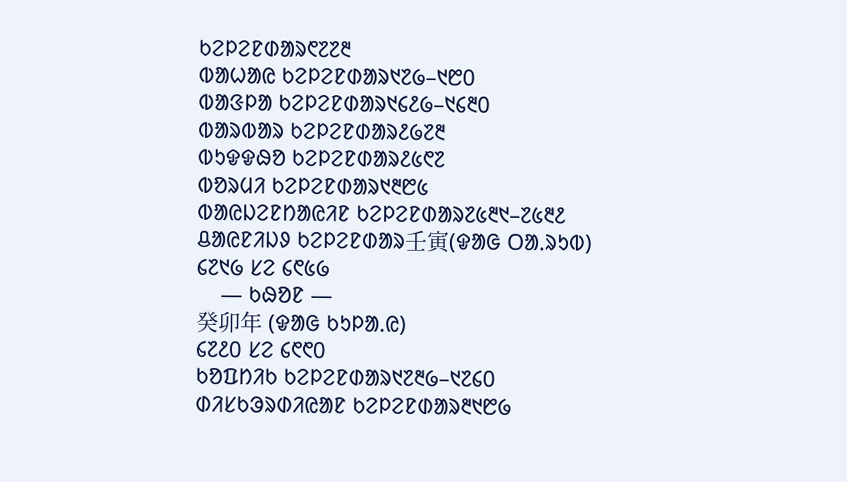ᱠᱮᱞᱮᱱᱰᱟᱨ᱖᱗᱗᱓
ᱵᱟᱦᱟᱭ ᱠᱮᱞᱮᱱᱰᱟᱨ᱑᱗᱙–᱑᱘᱐
ᱵᱟᱝᱞᱟ ᱠᱮᱞᱮᱱᱰᱟᱨ᱑᱔᱒᱙–᱑᱔᱓᱐
ᱵᱟᱨᱵᱟᱨ ᱠᱮᱞᱮᱱᱰᱟᱨ᱒᱙᱗᱓
ᱵᱩᱫᱫᱷᱚ ᱠᱮᱞᱮᱱᱰᱟᱨ᱒᱕᱖᱗
ᱵᱚᱨᱢᱤ ᱠᱮᱞᱮᱱᱰᱟᱨ᱑᱓᱘᱕
ᱵᱟᱭᱡᱮᱱᱴᱟᱭᱤᱱ ᱠᱮᱞᱮᱱᱰᱟᱨ᱗᱕᱓᱑–᱗᱕᱓᱒
ᱪᱟᱭᱱᱤᱡᱽ ᱠᱮᱞᱮᱱᱰᱟᱨ壬寅(ᱫᱟᱜ ᱛᱟᱹᱨᱩᱵ)
᱔᱗᱑᱙ ᱥᱮ ᱔᱖᱕᱙
    — ᱠᱷᱚᱱ —
癸卯年 (ᱫᱟᱜ ᱠᱩᱞᱟᱹᱭ)
᱔᱗᱒᱐ ᱥᱮ ᱔᱖᱖᱐
ᱠᱚᱯᱴᱤᱠ ᱠᱮᱞᱮᱱᱰᱟᱨ᱑᱗᱓᱙–᱑᱗᱔᱐
ᱰᱤᱥᱠᱳᱨᱰᱤᱭᱟᱱ ᱠᱮᱞᱮᱱᱰᱟᱨ᱓᱑᱘᱙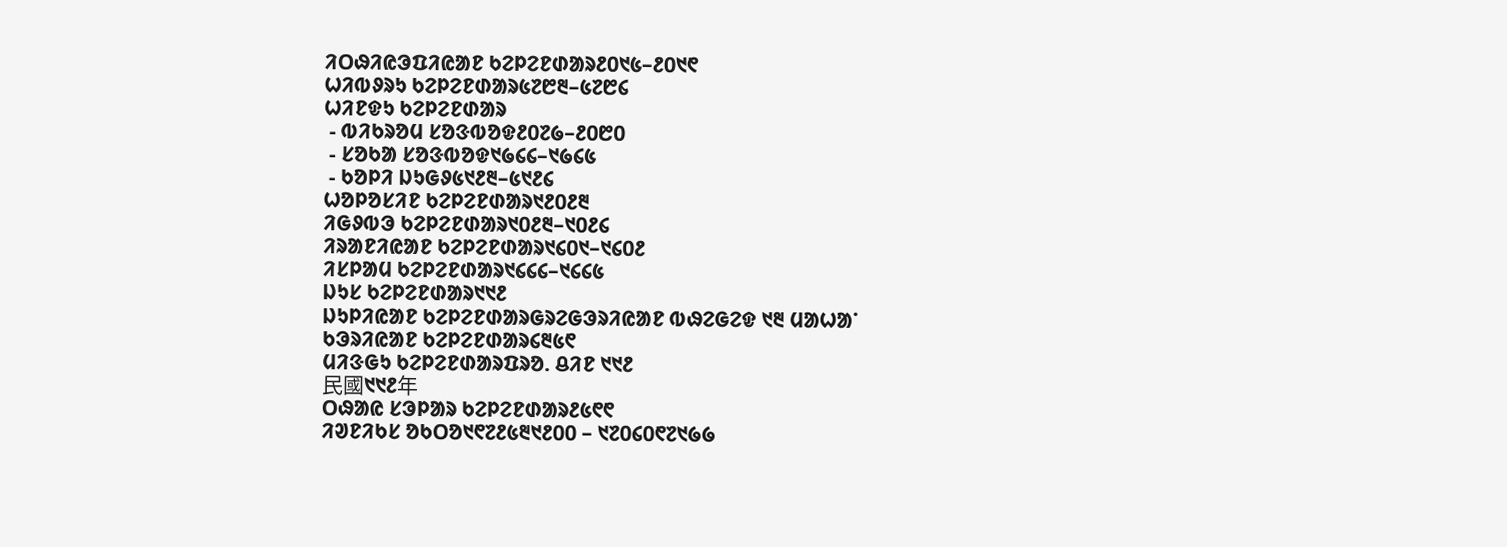ᱤᱛᱷᱤᱭᱳᱯᱤᱭᱟᱱ ᱠᱮᱞᱮᱱᱰᱟᱨ᱒᱐᱑᱕–᱒᱐᱑᱖
ᱦᱤᱵᱽᱨᱩ ᱠᱮᱞᱮᱱᱰᱟᱨ᱕᱗᱘᱓–᱕᱗᱘᱔
ᱦᱤᱱᱫᱩ ᱠᱮᱞᱮᱱᱰᱟᱨ
 - ᱵᱤᱠᱨᱚᱢ ᱥᱚᱝᱵᱚᱫ᱒᱐᱗᱙–᱒᱐᱘᱐
 - ᱥᱚᱠᱟ ᱥᱚᱝᱵᱚᱫ᱑᱙᱔᱔–᱑᱙᱔᱕
 - ᱠᱚᱞᱤ ᱡᱩᱜᱽ᱕᱑᱒᱓–᱕᱑᱒᱔
ᱦᱚᱞᱚᱥᱤᱱ ᱠᱮᱞᱮᱱᱰᱟᱨ᱑᱒᱐᱒᱓
ᱤᱜᱽᱵᱳ ᱠᱮᱞᱮᱱᱰᱟᱨ᱑᱐᱒᱓–᱑᱐᱒᱔
ᱤᱨᱟᱱᱤᱭᱟᱱ ᱠᱮᱞᱮᱱᱰᱟᱨ᱑᱔᱐᱑–᱑᱔᱐᱒
ᱤᱥᱞᱟᱢ ᱠᱮᱞᱮᱱᱰᱟᱨ᱑᱔᱔᱔–᱑᱔᱔᱕
ᱡᱩᱥ ᱠᱮᱞᱮᱱᱰᱟᱨ᱑᱑᱒
ᱡᱩᱞᱤᱭᱟᱱ ᱠᱮᱞᱮᱱᱰᱟᱨᱜᱨᱮᱜᱳᱨᱤᱭᱟᱱ ᱵᱷᱮᱜᱮᱫ ᱑᱓ ᱢᱟᱦᱟᱸ
ᱠᱳᱨᱤᱭᱟᱱ ᱠᱮᱞᱮᱱᱰᱟᱨ᱔᱓᱕᱖
ᱢᱤᱝᱜᱩ ᱠᱮᱞᱮᱱᱰᱟᱨᱯᱨᱚ. ᱪᱤᱱ ᱑᱑᱒
民國᱑᱑᱒年
ᱛᱷᱟᱭ ᱥᱳᱞᱟᱨ ᱠᱮᱞᱮᱱᱰᱟᱨ᱒᱕᱖᱖
ᱤᱣᱱᱤᱠᱥ ᱚᱠᱛᱚ᱑᱖᱗᱒᱕᱓᱑᱒᱐᱐ – ᱑᱗᱐᱔᱐᱖᱗᱑᱙᱙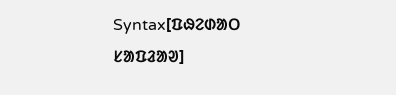Syntax[ᱯᱷᱮᱰᱟᱛ ᱥᱟᱯᱲᱟᱣ]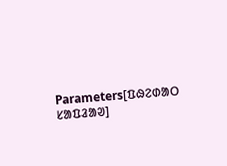Parameters[ᱯᱷᱮᱰᱟᱛ ᱥᱟᱯᱲᱟᱣ]